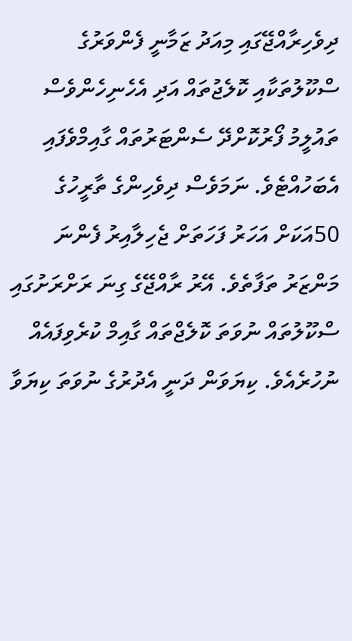ދިވެހިރާއްޖޭގައި މިއަދު ޒަމާނީ ފެންވަރުގެ ސްކޫލުތަކާއި ކޮލެޖުތައް އަދި އެހެނިހެންވެސް ތައުލީމު ފޯރުކޮށްދޭ ސެންޓަރުތައް ގާއިމްވެފައި އެބަހުއްޓެވެ. ނަމަވެސް ދިވެހިންގެ ތާރީހުގެ 50އަކަށް އަހަރު ފަހަތަށް ޖެހިލާއިރު ފެންނަ މަންޒަރު ތަފާތެވެ. އޭރު ރާއްޖޭގެ ގިނަ ރަށްރަށުގައި ސްކޫލުތައް ނުވަތަ ކޮލެޖްތައް ގާއިމް ކުރެވިފައެއް ނުހުރެއެވެ. ކިޔަވަން ދަނީ އެދުރުގެ ނުވަތަ ކިޔަވާ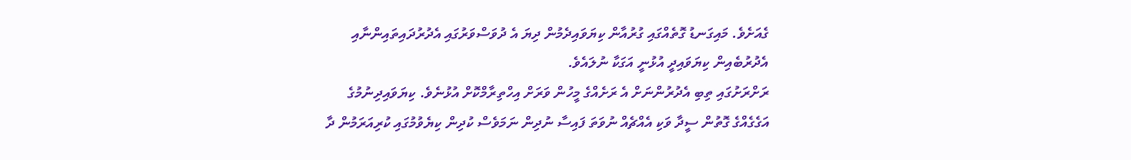ގެއަށެވެ. މައިގަނޑު ގޮތެއްގައި ގުރުއާން ކިޔަވައިދެމުން ދިޔަ އެ ދުވަސްވަރުގައި އެދުރުދައިތައިންނާއި އެދުރުބެއިން ކިޔަވައިދީ އުޅުނީ އަގަކާ ނުލައެވެ.
ރަށްރަށުގައި ތިބި އެދުރުންނަށް އެ ރަށެއްގެ މީހުން ވަރަށް އިހްތިރާމްކޮށް އުޅުނެވެ. ކިޔަވައިދިނުމުގެ އަގެގެއްގެ ގޮތުން ސީދާ ވަކި އެއްޗެއް ނުވަތަ ފައިސާ ނުދިން ނަމަވެސް ކުދިން ކިޔެވުމުގައި ކުރިއަރަމުން ދާ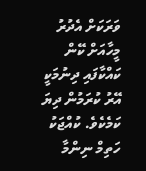ވަރަކަށް އެދުރު މީހާއަށް ކޭން ކައްކާފައި ދިނުމަކީ އޭރު ކުރަމުން ދިޔަ ކަމެކެވެ. ކުއްޖަކު ހަތިމް ނިންމާ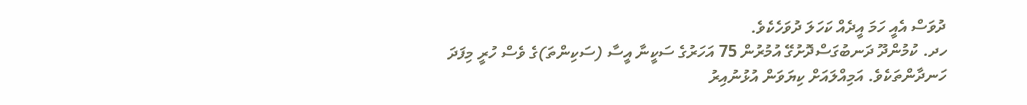ދުވަސް އެއީ ހަމަ އީދެއް ކަހަލަ ދުވަހެކެވެ.
ހދ. ކުމުންދޫ ދަނބުގަސްދޮށުގޭ އުމުރުން 75 އަހަރުގެ ސަކީނާ އީސާ (ސަކިންތަ)ގެ ވެސް ހުރީ މިފަދަ ހަނދާންތަކެވެ. އަމިއްލައަށް ކިޔަވަން އުޅުނުއިރު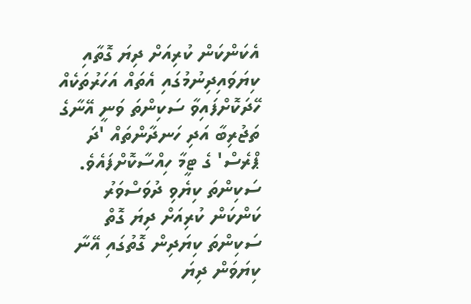އެކަންކަން ކުރިއަށް ދިޔަ ގޮތާއި ކިޔަވައިދިނުމުގައި އެތައް އަހަރުތަކެއް ހޭދަކޮށްފައިވާ ސަކިންތަ ވަނީ އޭނާގެ ތަޖުރިބާ އަދި ހަނދާންތައް 'ދަ ޕްރެސް' ގެ ޓީމާ ހިއްސާކޮށްފައެވެ.
ސަކިންތަ ކިޔެވި ދުވަސްވަރު ކަންކަން ކުރިއަށް ދިޔަ ގޮތް
ސަކިންތަ ކިޔަދިން ގޮތުގައި އޭނާ ކިޔަވަން ދިޔަ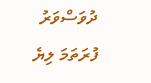ދުވަސްވަރު ފުރަތަމަ ލިޔެ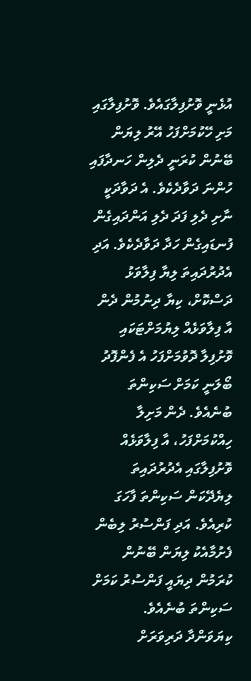އުޅެނީ ވޮށުފިލާގައެވެ. ވޮށުފިލާގައި މަށި ހޭކުމަށްފަހު އޭރު ލިޔަން ބޭނުން ކުރަނީ ދެލިން ހަނދާފައި ހުންނަ ދަވާދެކެވެ. އެ ދަވާދަކީ ނާށި ދެލި ފަދަ ދެލި އަންދައިގެން ފުނޑައިގެން ހަދާ ދަވާދެކެވެ. އަދި އެދުރުދައިތަ ލިޔާ ފިލާވަޅު ދަސްކޮށް، ކިޔާ ދިނުމުން ދެން އާ ފިލާވަޅެއް ލިޔުމަށްޓަކައި ވޮށުފިލާ ދޮވުމަށްފަހު އެ ފެންފޮދު ބޯލަނީ ކަމަށް ސަކިންތަ ބުނެއެވެ. ދެން މަށިލާ ހިއްކުމަށްފަހު، އާ ފިލާވަޅެއް ވޮށުފިލާގައި އެދުރުދައިތަ ލިޔެދޭކަން ސަކިންތަ ފާހަގަ ކުރިއެވެ. އަދި ފަންސުރު ލިބެން ފެށުމާއެކު ލިޔަން ބޭނުން ކުރަމުން ދިޔައީ ފަންސުރު ކަމަށް ސަކިންތަ ބުނެއެވެ.
ކިޔަވަންދާ ދަރިވަރަށް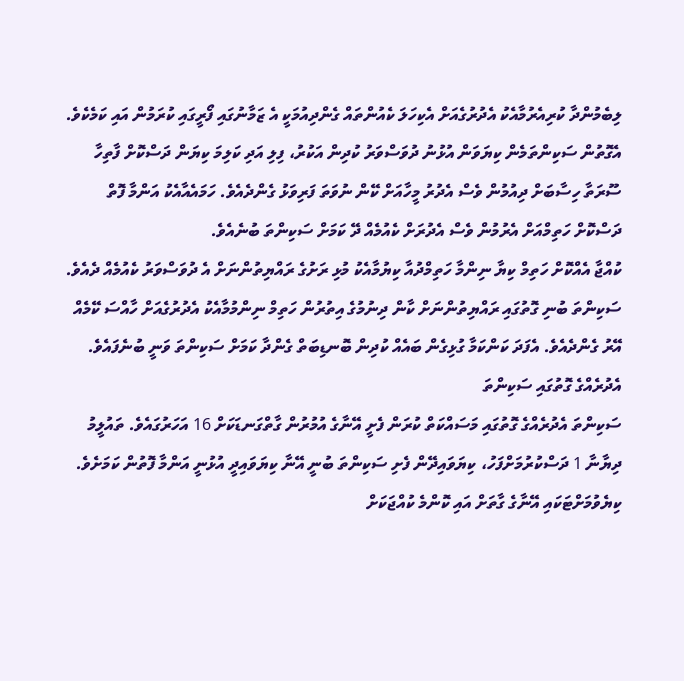ލިބެމުންދާ ކުރިއެރުމާއެކު އެދުރުގެއަށް އެކިހަލަ ކެއުންތައް ގެންދިއުމަކީ އެ ޒަމާނުގައި ފޯރީގައި ކުރަމުން އައި ކަމެކެވެ. އެގޮތުން ސަކިންތަމެން ކިޔަވަން އުޅުނު ދުވަސްވަރު ކުދިން އަކުރު، ފިލި އަދި ކަލިމަ ކިޔަން ދަސްކޮށް ފާތިހާ ސޫރަތާ ހިސާބަށް ދިއުމުން ވެސް އެދުރު މީހާއަށް ކޭން ނުވަތަ ފަރިވަޅު ގެންދެއެވެ. ހަމައެއާއެކު އަންމާ ފޮތް ދަސްކޮށް ހަތިމްއަށް އެރުމުން ވެސް އެދުރަށް ކެއުމެއް ދޭ ކަމަށް ސަކިންތަ ބުނެއެވެ.
ކުއްޖާ އެއްކޮށް ހަތިމް ކިޔާ ނިންމާ ހަތިމްދުއާ ކިޔުމާއެކު މުޅި ރަށުގެ ރައްޔިތުންނަށް އެ ދުވަސްވަރު ކެއުމެއް ދެއެވެ. ސަކިންތަ ބުނި ގޮތުގައި ރައްޔިތުންނަށް ކާން ދިނުމުގެ އިތުރުން ހަތިމް ނިންމުމާއެކު އެދުރުގެއަށް ހާއްސަ ކޭމެއް އޭރު ގެންދެއެވެ. އެފަދަ ކަންކަމާ ގުޅިގެން ބައެއް ކުދިން ބޮނޑިބަތް ގެންދާ ކަމަށް ސަކިންތަ ވަނީ ބުނެފައެވެ.
އެދުރެއްގެ ގޮތުގައި ސަކިންތަ
ސަކިންތަ އެދުރެއްގެ ގޮތުގައި މަސައްކަތް ކުރަން ފެށީ އޭނާގެ އުމުރުން ގާތްގަނޑަކަށް 16 އަހަރުގައެވެ. ތައުލީމު ދިޔާނާ 1 ދަސްކުރުމަށްފަހު، ކިޔަވައިދޭން ފެށި ސަކިންތަ ބުނީ އޭނާ ކިޔަވައިދީ އުޅުނީ އަންމާ ފޮތުން ކަމަށެވެ. ކިޔެވުމަށްޓަކައި އޭނާގެ ގާތަށް އައި ކޮންމެ ކުއްޖަކަށް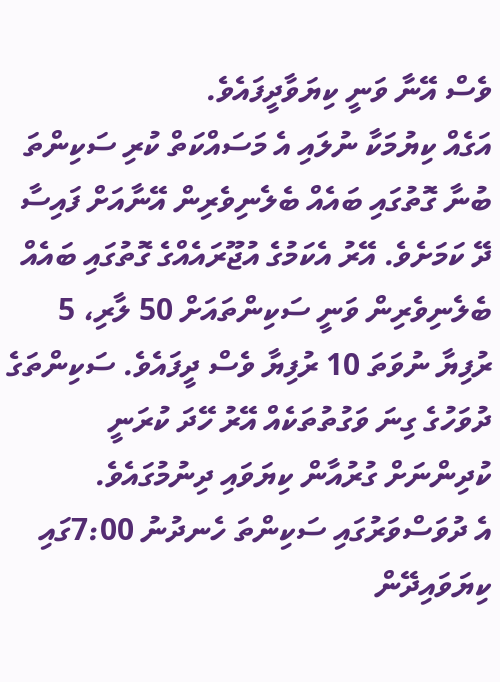ވެސް އޭނާ ވަނީ ކިޔަވާދީފައެވެ.
އަގެއް ކިޔުމަކާ ނުލައި އެ މަސައްކަތް ކުރި ސަކިންތަ ބުނާ ގޮތުގައި ބައެއް ބެލެނިވެރިން އޭނާއަށް ފައިސާ ދޭ ކަމަށެވެ. އޭރު އެކަމުގެ އުޖޫރައެއްގެ ގޮތުގައި ބައެއް ބެލެނިވެރިން ވަނީ ސަކިންތައަށް 50 ލާރި، 5 ރުފިޔާ ނުވަތަ 10 ރުފިޔާ ވެސް ދީފައެވެ. ސަކިންތަގެ ދުވަހުގެ ގިނަ ވަގުތުތަކެއް އޭރު ހޭދަ ކުރަނީ ކުދިންނަށް ގުރުއާން ކިޔަވައި ދިނުމުގައެވެ.
އެ ދުވަސްވަރުގައި ސަކިންތަ ހެނދުނު 7:00ގައި ކިޔަވައިދޭން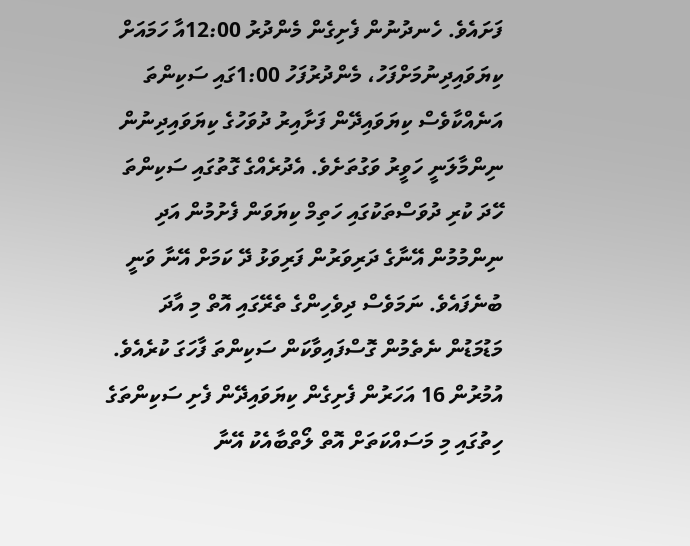ފަށައެވެ. ހެނދުނުން ފެށިގެން މެންދުރު 12:00އާ ހަމައަށް ކިޔަވައިދިނުމަށްފަހު، މެންދުރުފަހު 1:00ގައި ސަކިންތަ އަނެއްކާވެސް ކިޔަވައިދޭން ފަށާއިރު ދުވަހުގެ ކިޔަވައިދިނުން ނިންމާލަނީ ހަވީރު ވަގުތަށެވެ. އެދުރެއްގެ ގޮތުގައި ސަކިންތަ ހޭދަ ކުރި ދުވަސްތަކުގައި ހަތިމް ކިޔަވަން ފެށުމުން އަދި ނިންމުމުން އޭނާގެ ދަރިވަރުން ފަރިވަޅު ދޭ ކަމަށް އޭނާ ވަނީ ބުނެފައެވެ. ނަމަވެސް ދިވެހިންގެ ތެރޭގައި އޮތް މި އާދަ މަޑުމަޑުން ނެތެމުން ގޮސްފައިވާކަން ސަކިންތަ ފާހަގަ ކުރެއެވެ.
އުމުރުން 16 އަހަރުން ފެށިގެން ކިޔަވައިދޭން ފެށި ސަކިންތަގެ ހިތުގައި މި މަސައްކަތަށް އޮތް ލޯތްބާއެކު އޭނާ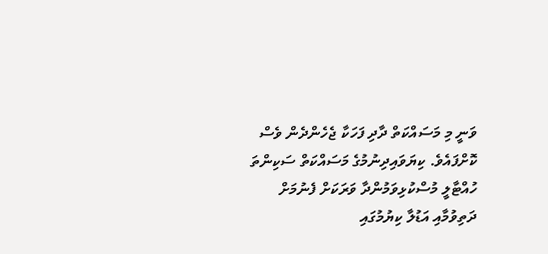ވަނީ މި މަސައްކަތް ދާދި ފަހަކާ ޖެހެންދެން ވެސް ކޮށްފައެވެ. ކިޔަވައިދިނުމުގެ މަސައްކަތް ސަކިންތަ ހުއްޓާލީ މުސްކުޅިވަމުންދާ ވަރަކަށް ފެނުމަށް ދަތިވުމާއި އަޑުލާ ކިޔުމުގައި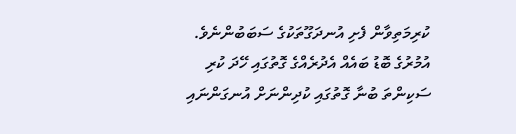ކުރިމަތިވާން ފެށި އުނދަގޫތަކުގެ ސަބަބުންނެވެ. އުމުރުގެ ބޮޑު ބައެއް އެދުރެއްގެ ގޮތުގައި ހޭދަ ކުރި ސަކިންތަ ބުނާ ގޮތުގައި ކުދިންނަށް އުނގަންނައި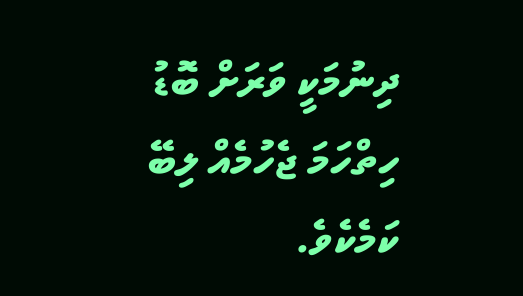ދިނުމަކީ ވަރަށް ބޮޑު ހިތްހަމަ ޖެހުމެއް ލިބޭ ކަމެކެވެ.